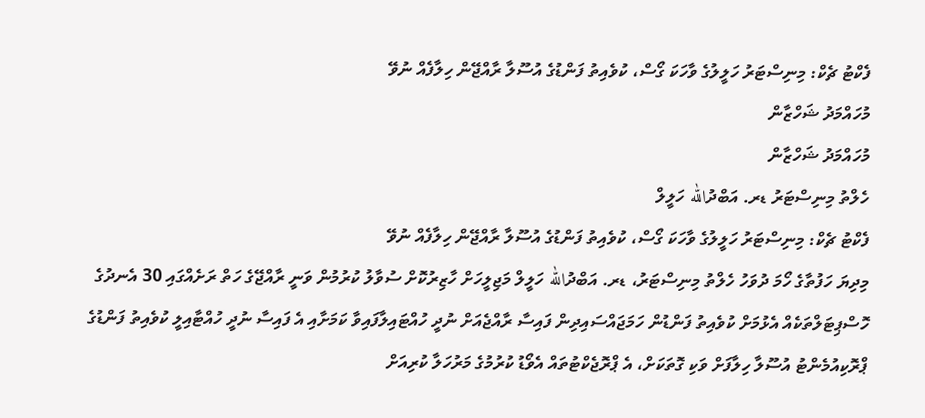ފެކްޓު ޗެކް: މިނިސްޓަރު ހަލީލުގެ ވާހަކަ ގޯސް، ކުވެއިތު ފަންޑުގެ އުސޫލާ ރާއްޖޭން ހިލާފެއް ނުވޭ
މުހައްމަދު ޝަހްޒާން
މުހައްމަދު ޝަހްޒާން
ހެލްތު މިނިސްޓަރު ޑރ. އަބްދުالله ހަލީލް
ފެކްޓު ޗެކް: މިނިސްޓަރު ހަލީލުގެ ވާހަކަ ގޯސް، ކުވެއިތު ފަންޑުގެ އުސޫލާ ރާއްޖޭން ހިލާފެއް ނުވޭ
މިދިޔަ ހަފުތާގެ ހޯމަ ދުވަހު ހެލްތު މިނިސްޓަރު، ޑރ. އަބްދުالله ހަލީލް މަޖިލީހަށް ހާޒިރުކޮށް ސުވާލު ކުރުމުން ވަނީ ރާއްޖޭގެ ހަތް ރަށެއްގައި 30 އެނދުގެ ހޮސްޕިޓަލްތަކެއް އެޅުމަށް ކުވެއިތު ފަންޑުން ހަމަޖައްސައިދިން ފައިސާ ރާއްޖެއަށް ނުދީ ހުއްޓައިލާފައިވާ ކަމަށާއި އެ ފައިސާ ނުދީ ހުއްޓާއިލީ ކުވެއިތު ފަންޑުގެ ޕްރޮކިއުމެންޓު އުސޫލާ ހިލާފަށް ވަކި ގޮތަކަށް، އެ ޕްރޮޖެކްޓުތައް އެވޯޑު ކުރުމުގެ މަރުހަލާ ކުރިއަށް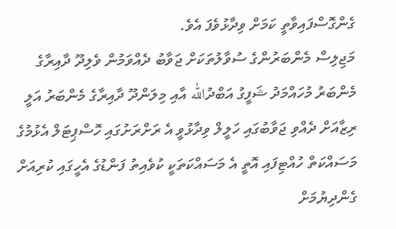ގެންގޮސްފައިވާތީ ކަމަށް ވިދާޅުވެފަ އެވެ.
މަޖިލިސް މެންބަރުންގެ ސުވާލުތަކަށް ޖަވާބު ދެއްވަމުން ވެލިދޫ ދާއިރާގެ މެންބަރު މުހައްމަދު ޝަފީގު އަބްދުالله އާއި މިލަންދޫ ދާއިރާގެ މެންބަރު އަލީ ރިޒާއަށް ދެއްވި ޖަވާބުގައި ހަލީލް ވިދާޅުވީ އެ ރަށްރަށުގައި ހޮސްޕިޓަލް އެޅުމުގެ މަސައްކަތް ހުއްޓިފައި އޮތީ އެ މަސައްކަތަކީ ކުވެއިތު ފަންޑުގެ އެހީގައި ކުރިއަށް ގެންދިޔުމަށް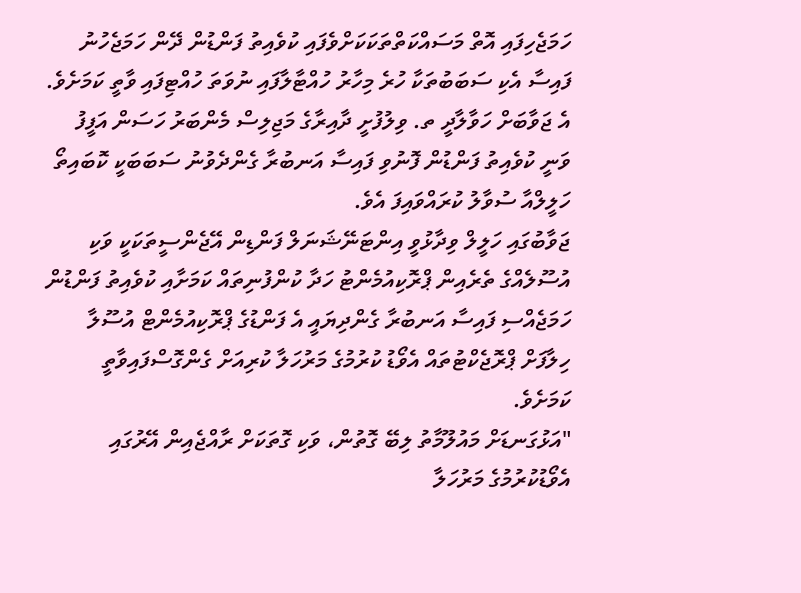ހަމަޖެހިފައި އޮތް މަސައްކަތްތަކަކަށްވެފައި ކުވެއިތު ފަންޑުން ދޭން ހަމަޖެހުނު ފައިސާ އެކި ސަބަބުތަކާ ހުރެ މިހާރު ހުއްޓާލާފައި ނުވަތަ ހުއްޓިފައި ވާތީ ކަމަށެވެ.
އެ ޖަވާބަށް ހަވާލާދީ ތ. ވިލުފުށީ ދާއިރާގެ މަޖިލިސް މެންބަރު ހަސަން އަފީފު ވަނީ ކުވެއިތު ފަންޑުން ފޮނުވި ފައިސާ އަނބުރާ ގެންދެވުނު ސަބަބަކީ ކޮބައިތޯ ހަލީލްއާ ސުވާލު ކުރައްވައިފަ އެވެ.
ޖަވާބުގައި ހަލީލް ވިދާޅުވީ އިންޓަނޭޝަނަލް ފަންޑިން އޭޖެންސީތަކަކީ ވަކި އުސޫލެއްގެ ތެރެއިން ޕްރޮކިއުމެންޓު ހަދާ ކުންފުނިތައް ކަމަށާއި ކުވެއިތު ފަންޑުން ހަމަޖެއްސި ފައިސާ އަނބުރާ ގެންދިޔައީ އެ ފަންޑުގެ ޕްރޮކިއުމެންޓް އުސޫލާ ހިލާފަށް ޕްރޮޖެކްޓުތައް އެވޯޑު ކުރުމުގެ މަރުހަލާ ކުރިއަށް ގެންގޮސްފައިވާތީ ކަމަށެވެ.
"އަޅުގަނޑަށް މައުލޫމާތު ލިބޭ ގޮތުން، ވަކި ގޮތަކަށް ރާއްޖެއިން އޭރުގައި އެވޯޑުކުރުމުގެ މަރުހަލާ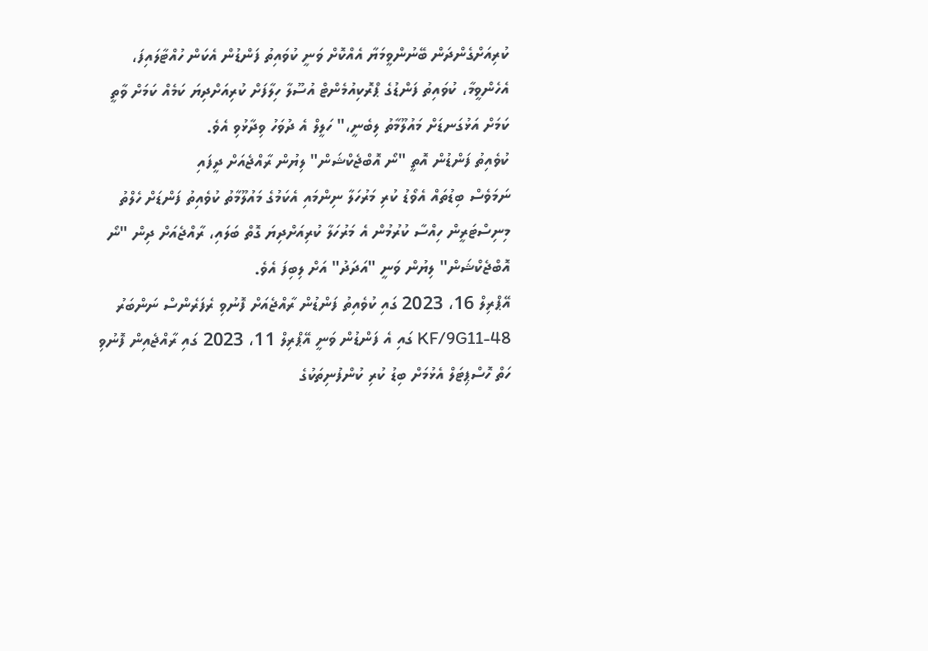ކުރިއަށްގެންދަން ބޭނުންވީމަޔާ އެއްކޮށް ވަނީ ކުވައިތު ފަންޑުން އެކަން ހުއްޓާލައިފަ، އެހެންވީމާ، ކުވައިތު ފަންޑުގެ ޕްރޮކިއުމެންޓް އުސޫލާ ހިލާފަށް ކުރިއަށްދިޔަ ކަމެއް ކަމަށް ވާތީ ކަމަށް އަޅުގަނޑަށް މައުލޫމާތު ލިބެނީ،" ހަލީލް އެ ދުވަހު ވިދާޅުވި އެވެ.
ކުވެއިތު ފަންޑުން އޮތީ "ނޯ އޮބްޖެކްޝަން" ލިޔުން ރާއްޖެއަށް ދީފައި
ނަމަވެސް ބިޑުތައް އެވޯޑު ކުރި މަރުހަލާ ނިންމައި އެކަމުގެ މައުލޫމާތު ކުވެއިތު ފަންޑަށް ހެލްތު މިނިސްޓަރީން ހިއްސާ ކުރުމުން އެ މަރުހަލާ ކުރިއަށްދިޔަ ގޮތް ބަލައި، ރާއްޖެއަށް ދިން "ނޯ އޮބްޖެކްޝަން" ލިޔުން ވަނީ "އަދަދު" އަށް ލިބިފަ އެވެ.
އޭޕްރިލް 16، 2023 ގައި ކުވެއިތު ފަންޑުން ރާއްޖެއަށް ފޮނުވި ރެފަރެންސް ނަންބަރު KF/9G11-48 ގައި އެ ފަންޑުން ވަނީ އޭޕްރިލް 11، 2023 ގައި ރާއްޖެއިން ފޮނުވި ހަތް ހޮސްޕިޓަލް އެޅުމަށް ބިޑު ކުރި ކުންފުނިތަކުގެ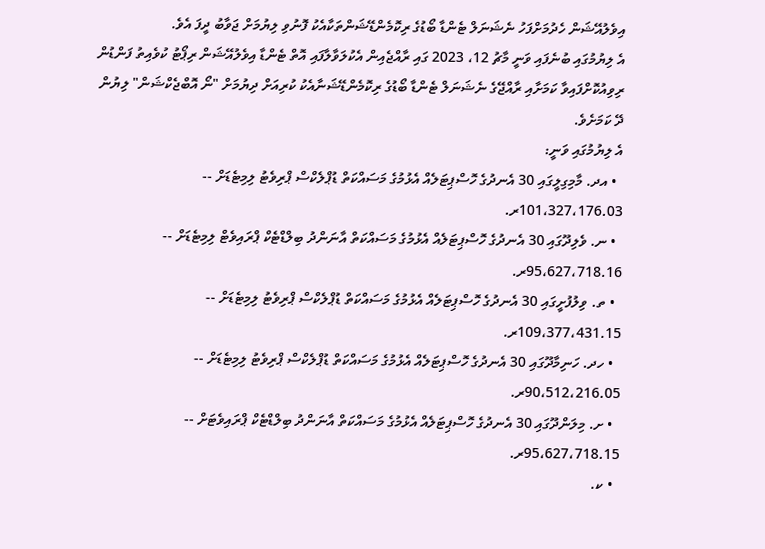އިވެލުއޭޝަން ހެދުމަށްފަހު ނެޝަނަލް ޓެންޑާ ބޯޑުގެ ރިކޮމެންޑޭޝަންތަކާއެކު ފޮނުވި ލިޔުމަށް ޖަވާބު ދީފަ އެވެ.
އެ ލިޔުމުގައި ބުނެފައި ވަނީ މާޗު 12، 2023 ގައި ރާއްޖެއިން އެކުލަވާލާފައި އޮތް ޓެންޑާ އިވެލުއޭޝަން ރިޕޯޓު ކުވެއިތު ފަންޑުން ރިވިއުކޮށްފައިވާ ކަމަށާއި ރާއްޖޭގެ ނެޝަނަލް ޓެންޑާ ބޯޑުގެ ރިކޮމެންޑޭޝަނާއެކު ކުރިއަށް ދިޔުމަށް "ނޯ އޮބްޖެކްޝަން" ލިޔުން ދޭ ކަމަށެވެ.
އެ ލިޔުމުގައި ވަނީ:
  • އދ. މާމިގިލީގައި 30 އެނދުގެ ހޮސްޕިޓަލެއް އެޅުމުގެ މަސައްކަތް ޑުޕްލެކްސް ޕްރިވެޓު ލިމިޓެޑަށް -- 101،327،176.03ރ.
  • ނ. ވެލިދޫގައި 30 އެނދުގެ ހޮސްޕިޓަލެއް އެޅުމުގެ މަސައްކަތް އާނަންދު ބިލްޑްޓެކް ޕްރައިވެޓް ލިމިޓެޑަށް -- 95،627،718.16ރ.
  • ތ. ވިލުފުށީގައި 30 އެނދުގެ ހޮސްޕިޓަލެއް އެޅުމުގެ މަސައްކަތް ޑުޕްލެކްސް ޕްރިވެޓު ލިމިޓެޑަށް -- 109،377،431.15ރ.
  • ހދ. ހަނިމާދޫގައި 30 އެނދުގެ ހޮސްޕިޓަލެއް އެޅުމުގެ މަސައްކަތް ޑުޕްލެކްސް ޕްރިވެޓު ލިމިޓެޑަށް -- 90،512،216.05ރ.
  • ށ. މިލަންދޫގައި 30 އެނދުގެ ހޮސްޕިޓަލެއް އެޅުމުގެ މަސައްކަތް އާނަންދު ބިލްޑްޓެކް ޕްރައިވެޓަށް -- 95،627،718.15ރ.
  • ކ.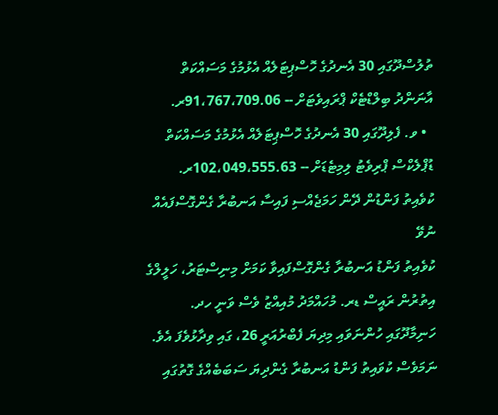ތުލުސްދޫގައި 30 އެނދުގެ ހޮސްޕިޓަލެއް އެޅުމުގެ މަސައްކަތް އާނަންދު ބިލްޑްޓެކް ޕްރައިވެޓަށް -- 91،767،709.06ރ.
  • ވ. ފެލިދޫގައި 30 އެނދުގެ ހޮސްޕިޓަލެއް އެޅުމުގެ މަސައްކަތް ޑުޕްލެކްސް ޕްރިވެޓު ލިމިޓެޑަށް -- 102،049،555.63ރ.
ކުވެއިތު ފަންޑުން ދޭން ހަމަޖެއްސި ފައިސާ އަނބުރާ ގެންގޮސްފައެއް ނުވޭ
ކުވެއިތު ފަންޑު އަނބުރާ ގެންގޮސްފައިވާ ކަމަށް މިނިސްޓަރު، ހަލީލްގެ އިތުރުން ރައީސް ޑރ. މުހައްމަދު މުއިއްޒު ވެސް ވަނީ ހދ. ހަނިމާދޫގައި ހުންނަވައި މިދިޔަ ފެބްރުއަރީ 26، ގައި ވިދާޅުވެފަ އެވެ.
ނަމަވެސް ކުވައިތު ފަންޑު އަނބުރާ ގެންދިޔަ ސަބަބެއްގެ ގޮތުގައި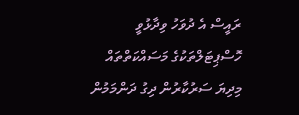ރައީސް އެ ދުވަހު ވިދާޅުވީ ހޮސްޕިޓަލްތަކުގެ މަސައްކަތްތައް މިދިޔަ ސަރުކާރުން ދިގު ދަންމަމުން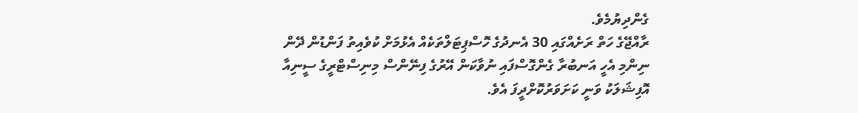ގެންދިޔުމެވެ.
ރާއްޖޭގެ ހަތް ރަށެއްގައި 30 އެނދުގެ ހޮސްޕިޓަލްތަކެއް އެޅުމަށް ކުވެއިތު ފަންޑުން ދޭން ނިންމި އެހީ އަނބުރާ ގެންގޮސްފައި ނުވާކަން އޭރުގެ ފިނޭންސް މިނިސްޓްރީގެ ސީނިއާ އޮފިޝަލަކު ވަނީ ކަށަވަރުކޮށްދީފަ އެވެ.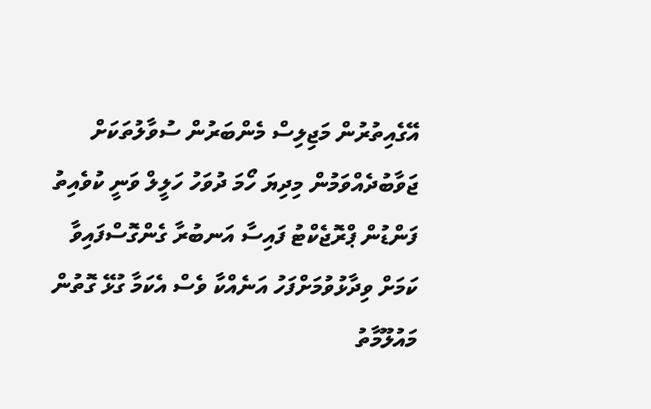އޭގެއިތުރުން މަޖިލިސް މެންބަރުން ސުވާލުތަކަށް ޖަވާބުދެއްވަމުން މިދިޔަ ހޯމަ ދުވަހު ހަލީލް ވަނީ ކުވެއިތު ފަންޑުން ޕްރޮޖެކްޓު ފައިސާ އަނބުރާ ގެންގޮސްފައިވާ ކަމަށް ވިދާޅުވުމަށްފަހު އަނެއްކާ ވެސް އެކަމާ ގުޅޭ ގޮތުން މައުލޫމާތު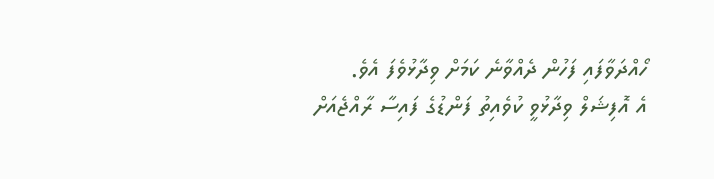ހޯއްދަވާފައި ފަހުން ދެއްވާނެ ކަމަށް ވިދާޅުވެފަ އެވެ.
އެ އޮފިޝަލް ވިދާޅުވީ ކުވެއިތު ފަންޑުގެ ފައިސާ ރާއްޖެއަށް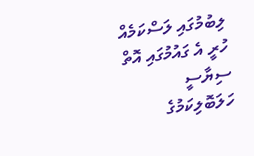ލިބުމުގައި ލަސްކަމެއް ހުރީ އެ ގައުމުގައި އޮތް ސިޔާސީ ހަލަބޮލިކަމުގެ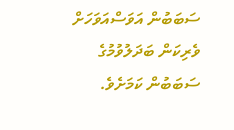ސަބަބުން އަވަސްއަވަހަށް ވެރިކަން ބަދަލުވުމުގެ ސަބަބުން ކަމަށެވެ.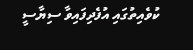ކުވެއިތުގައި އުފެދިފައިވާ ސިޔާސީ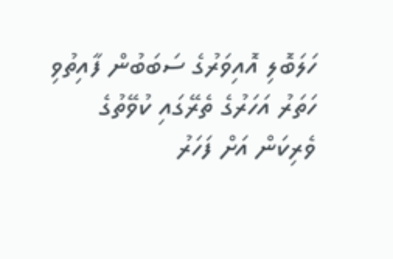ހަލަބޮލި އޮއިވަރުގެ ސަބަބުން ފާއިތުވި ހަތަރު އަހަރުގެ ތެރޭގައި ކުވޭތުގެ ވެރިކަން އަށް ފަހަރު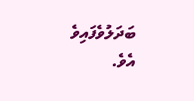ބަދަލުވެފައިވެ އެވެ.